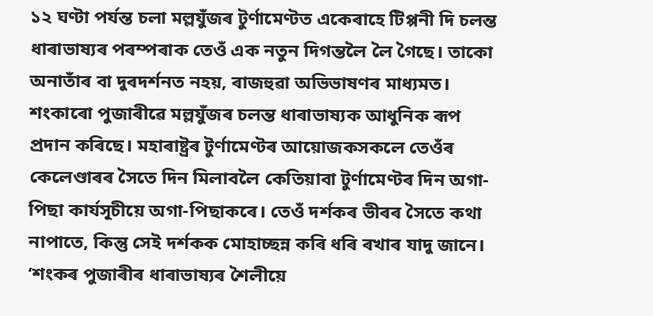১২ ঘণ্টা পৰ্যন্ত চলা মল্লযুঁজৰ টুৰ্ণামেণ্টত একেৰাহে টিপ্পনী দি চলন্ত ধাৰাভাষ্যৰ পৰম্পৰাক তেওঁ এক নতুন দিগন্তলৈ লৈ গৈছে। তাকো অনাতাঁৰ বা দুৰদৰ্শনত নহয়, ৰাজহুৱা অভিভাষণৰ মাধ্যমত। শংকাৰো পুজাৰীৱে মল্লযুঁজৰ চলন্ত ধাৰাভাষ্যক আধুনিক ৰূপ প্ৰদান কৰিছে। মহাৰাষ্ট্ৰৰ টুৰ্ণামেণ্টৰ আয়োজকসকলে তেওঁৰ কেলেণ্ডাৰৰ সৈতে দিন মিলাবলৈ কেতিয়াবা টুৰ্ণামেণ্টৰ দিন অগা-পিছা কাৰ্যসূচীয়ে অগা-পিছাকৰে। তেওঁ দৰ্শকৰ ভীৰৰ সৈতে কথা নাপাতে, কিন্তু সেই দৰ্শকক মোহাচ্ছন্ন কৰি ধৰি ৰখাৰ যাদু জানে।
‘শংকৰ পুজাৰীৰ ধাৰাভাষ্যৰ শৈলীয়ে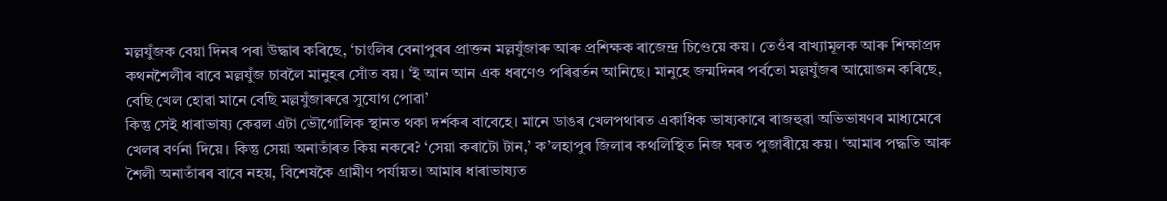মল্লযুঁজক বেয়া দিনৰ পৰা উদ্ধাৰ কৰিছে, ‘চাংলিৰ বেনাপুৰৰ প্ৰাক্তন মল্লযুঁজাৰু আৰু প্ৰশিক্ষক ৰাজেন্দ্ৰ চিণ্ডেয়ে কয়। তেওঁৰ বাখ্যামূলক আৰু শিক্ষাপ্ৰদ কথনশৈলীৰ বাবে মল্লযুঁজ চাবলৈ মানুহৰ সোঁত বয়। ‘ই আন আন এক ধৰণেও পৰিৱৰ্তন আনিছে। মানুহে জন্মদিনৰ পৰ্বতো মল্লযুঁজৰ আয়োজন কৰিছে, বেছি খেল হোৱা মানে বেছি মল্লযুঁজাৰুৱে সুযোগ পোৱা’
কিন্তু সেই ধাৰাভাষ্য কেৱল এটা ভৌগোলিক স্থানত থকা দৰ্শকৰ বাবেহে। মানে ডাঙৰ খেলপথাৰত একাধিক ভাষ্যকাৰে ৰাজহুৱা অভিভাষণৰ মাধ্যমেৰে খেলৰ বৰ্ণনা দিয়ে। কিন্তু সেয়া অনাতাঁৰত কিয় নকৰে? ‘সেয়া কৰাটো টান,’ ক’লহাপুৰ জিলাৰ কথলিস্থিত নিজ ঘৰত পুজাৰীয়ে কয়। ‘আমাৰ পদ্ধতি আৰু শৈলী অনাতাঁৰৰ বাবে নহয়, বিশেষকৈ গ্ৰামীণ পৰ্যায়ত। আমাৰ ধাৰাভাষ্যত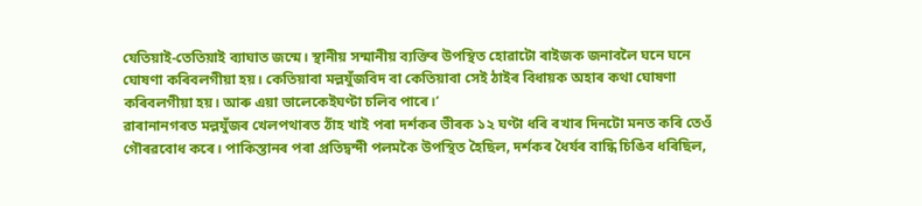যেতিয়াই-তেতিয়াই ব্যাঘাত জন্মে। স্থানীয় সন্মানীয় ব্যক্তিৰ উপস্থিত হোৱাটো ৰাইজক জনাবলৈ ঘনে ঘনে ঘোষণা কৰিবলগীয়া হয়। কেতিয়াবা মল্লযুঁজবিদ বা কেতিয়াবা সেই ঠাইৰ বিধায়ক অহাৰ কথা ঘোষণা কৰিবলগীয়া হয়। আৰু এয়া ভালেকেইঘণ্টা চলিব পাৰে।’
ৱাৰানানগৰত মল্লযুঁজৰ খেলপথাৰত ঠাঁহ খাই পৰা দৰ্শকৰ ভীৰক ১২ ঘণ্টা ধৰি ৰখাৰ দিনটো মনত কৰি তেওঁ গৌৰৱবোধ কৰে। পাকিস্তানৰ পৰা প্ৰতিদ্বন্দী পলমকৈ উপস্থিত হৈছিল, দৰ্শকৰ ধৈৰ্যৰ বান্ধি চিঙিব ধৰিছিল,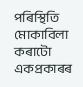পৰিস্থিতি মোকাবিলা কৰাটো একপ্ৰকাৰৰ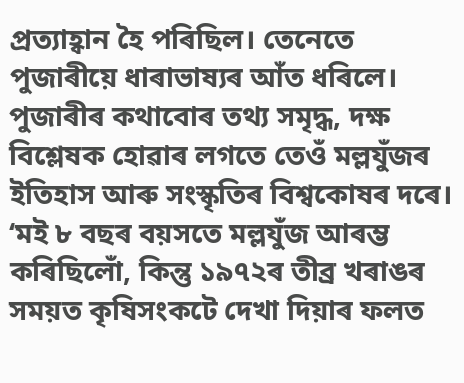প্ৰত্যাহ্বান হৈ পৰিছিল। তেনেতে পুজাৰীয়ে ধাৰাভাষ্যৰ আঁত ধৰিলে। পুজাৰীৰ কথাবোৰ তথ্য সমৃদ্ধ, দক্ষ বিশ্লেষক হোৱাৰ লগতে তেওঁ মল্লযুঁজৰ ইতিহাস আৰু সংস্কৃতিৰ বিশ্বকোষৰ দৰে। ‘মই ৮ বছৰ বয়সতে মল্লযুঁজ আৰম্ভ কৰিছিলোঁ, কিন্তু ১৯৭২ৰ তীব্ৰ খৰাঙৰ সময়ত কৃষিসংকটে দেখা দিয়াৰ ফলত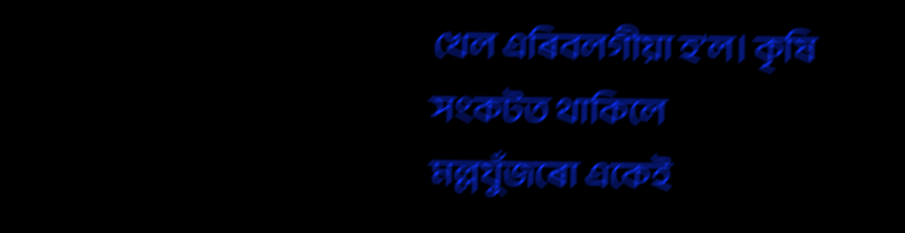খেল এৰিবলগীয়া হ’ল। কৃষি সংকটত থাকিলে মল্লযুঁজৰো একেই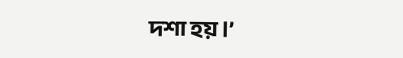দশা হয়।’